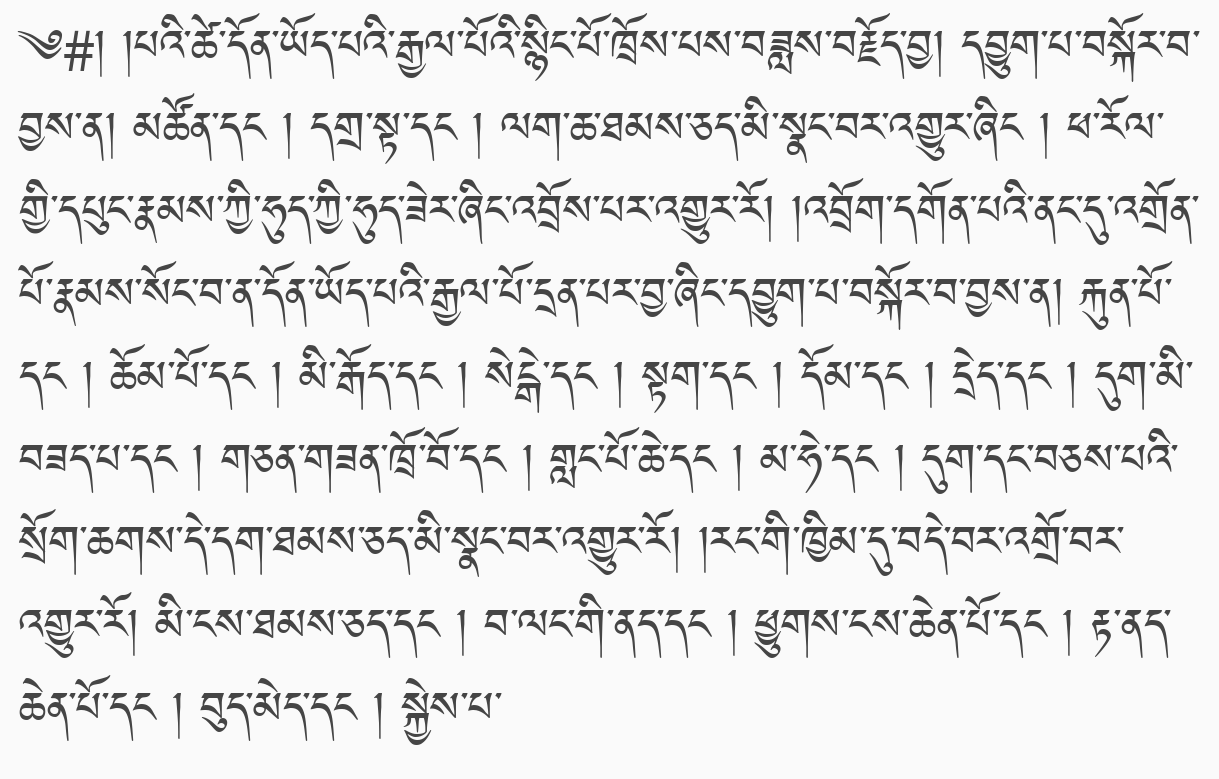༄#། །པའི་ཚེ་དོན་ཡོད་པའི་རྒྱལ་པོའི་སྙིང་པོ་ཁྲོས་པས་བཟླས་བརྗོད་བྱ། དབྱུག་པ་བསྐོར་བ་བྱས་ན། མཚོན་དང ། དགྲ་སྟ་དང ། ལག་ཆ་ཐམས་ཅད་མི་སྣང་བར་འགྱུར་ཞིང ། ཕ་རོལ་གྱི་དཔུང་རྣམས་ཀྱི་ཧུད་ཀྱི་ཧུད་ཟེར་ཞིང་འབྲོས་པར་འགྱུར་རོ། །འབྲོག་དགོན་པའི་ནང་དུ་འགྲོན་པོ་རྣམས་སོང་བ་ན་དོན་ཡོད་པའི་རྒྱལ་པོ་དྲན་པར་བྱ་ཞིང་དབྱུག་པ་བསྐོར་བ་བྱས་ན། རྐུན་པོ་དང ། ཆོམ་པོ་དང ། མི་རྒོད་དང ། སེངྒེ་དང ། སྟག་དང ། དོམ་དང ། དྲེད་དང ། དུག་མི་བཟད་པ་དང ། གཅན་གཟན་ཁྲོ་བོ་དང ། གླང་པོ་ཆེ་དང ། མ་ཧེ་དང ། དུག་དང་བཅས་པའི་སྲོག་ཆགས་དེ་དག་ཐམས་ཅད་མི་སྣང་བར་འགྱུར་རོ། །རང་གི་ཁྱིམ་དུ་བདེ་བར་འགྲོ་བར་འགྱུར་རོ། མི་ངས་ཐམས་ཅད་དང ། བ་ལང་གི་ནད་དང ། ཕྱུགས་ངས་ཆེན་པོ་དང ། རྟ་ནད་ཆེན་པོ་དང ། བུད་མེད་དང ། སྐྱེས་པ་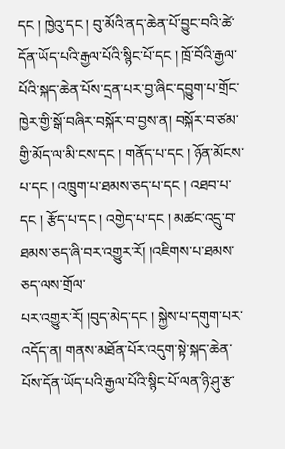དང ། ཁྱེའུ་དང ། བུ་མོའི་ནད་ཆེན་པོ་བྱུང་བའི་ཚེ་དོན་ཡོད་པའི་རྒྱལ་པོའི་སྙིང་པོ་དང ། ཁྲོ་བོའི་རྒྱལ་པོའི་སྐད་ཆེན་པོས་དྲན་པར་བྱ་ཞིང་དབྱུག་པ་གྲོང་ཁྱེར་གྱི་སྒོ་བཞིར་བསྐོར་བ་བྱས་ན། བསྐོར་བ་ཙམ་གྱི་མོད་ལ་མི་ངས་དང ། གནོད་པ་དང ། ཉོན་མོངས་པ་དང ། འཁྲུག་པ་ཐམས་ཅད་པ་དང ། འཐབ་པ་དང ། རྩོད་པ་དང ། འགྱེད་པ་དང ། མཚང་འདྲུ་བ་ཐམས་ཅད་ཞི་བར་འགྱུར་རོ། །འཇིགས་པ་ཐམས་ཅད་ལས་གྲོལ་
པར་འགྱུར་རོ། །བུད་མེད་དང ། སྐྱེས་པ་དགུག་པར་འདོད་ན། གནས་མཐོན་པོར་འདུག་སྟེ་སྐད་ཆེན་པོས་དོན་ཡོད་པའི་རྒྱལ་པོའི་སྙིང་པོ་ལན་ཉི་ཤུ་རྩ་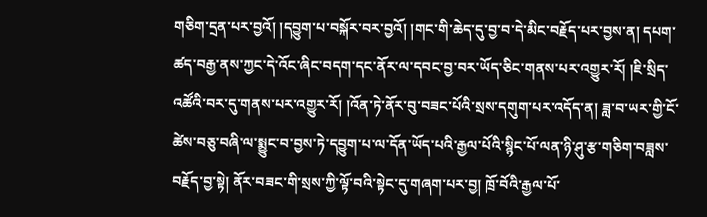གཅིག་དྲན་པར་བྱའོ། །དབྱུག་པ་བསྐོར་བར་བྱའོ། །གང་གི་ཆེད་དུ་བྱ་བ་དེ་མིང་བརྗོད་པར་བྱས་ན། དཔག་ཚད་བརྒྱ་ནས་ཀྱང་དེ་འོང་ཞིང་བདག་དང་ནོར་ལ་དབང་བྱ་བར་ཡོད་ཅིང་གནས་པར་འགྱུར་རོ། །ཇི་སྲིད་འཚོའི་བར་དུ་གནས་པར་འགྱུར་རོ། །འོན་ཏེ་ནོར་བུ་བཟང་པོའི་སྲས་དགུག་པར་འདོད་ན། ཟླ་བ་ཡར་གྱི་ངོ་ཚེས་བཅུ་བཞི་ལ་སྨྱུང་བ་བྱས་ཏེ་དབྱུག་པ་ལ་དོན་ཡོད་པའི་རྒྱལ་པོའི་སྙིང་པོ་ལན་ཉི་ཤུ་རྩ་གཅིག་བཟླས་བརྗོད་བྱ་སྟེ། ནོར་བཟང་གི་སྲས་ཀྱི་ལྟོ་བའི་སྟེང་དུ་གཞག་པར་བྱ། ཁྲོ་བོའི་རྒྱལ་པོ་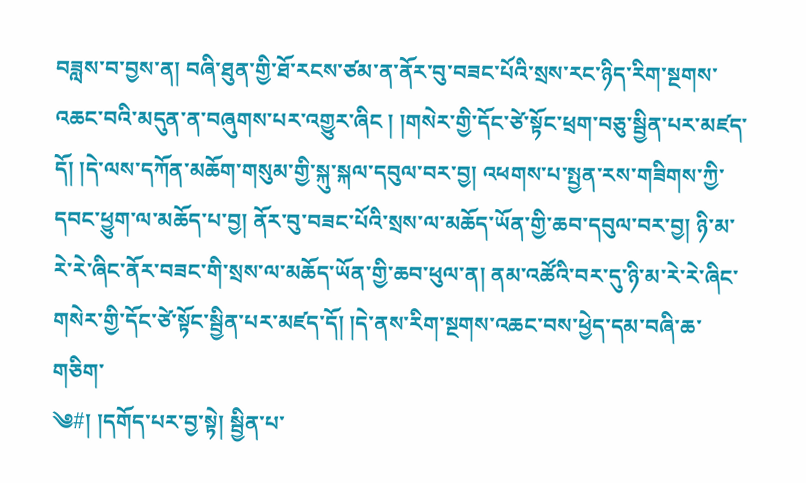བཟླས་བ་བྱས་ན། བཞི་ཐུན་གྱི་ཐོ་རངས་ཙམ་ན་ནོར་བུ་བཟང་པོའི་སྲས་རང་ཉིད་རིག་སྔགས་འཆང་བའི་མདུན་ན་བཞུགས་པར་འགྱུར་ཞིང ། །གསེར་གྱི་དོང་ཙེ་སྟོང་ཕྲག་བཅུ་སྦྱིན་པར་མཛད་དོ། །དེ་ལས་དཀོན་མཆོག་གསུམ་གྱི་སྐུ་སྐལ་དབུལ་བར་བྱ། འཕགས་པ་སྤྱན་རས་གཟིགས་ཀྱི་དབང་ཕྱུག་ལ་མཆོད་པ་བྱ། ནོར་བུ་བཟང་པོའི་སྲས་ལ་མཆོད་ཡོན་གྱི་ཆབ་དབུལ་བར་བྱ། ཉི་མ་རེ་རེ་ཞིང་ནོར་བཟང་གི་སྲས་ལ་མཆོད་ཡོན་གྱི་ཆབ་ཕུལ་ན། ནམ་འཚོའི་བར་དུ་ཉི་མ་རེ་རེ་ཞིང་གསེར་གྱི་དོང་ཙེ་སྟོང་སྦྱིན་པར་མཛད་དོ། །དེ་ནས་རིག་སྔགས་འཆང་བས་ཕྱེད་དམ་བཞི་ཆ་གཅིག་
༄#། །དགོད་པར་བྱ་སྟེ། སྦྱིན་པ་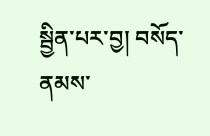སྦྱིན་པར་བྱ། བསོད་ནམས་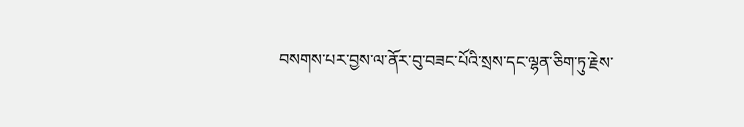བསགས་པར་བྱས་ལ་ནོར་བུ་བཟང་པོའི་སྲས་དང་ལྷན་ཅིག་ཏུ་རྗེས་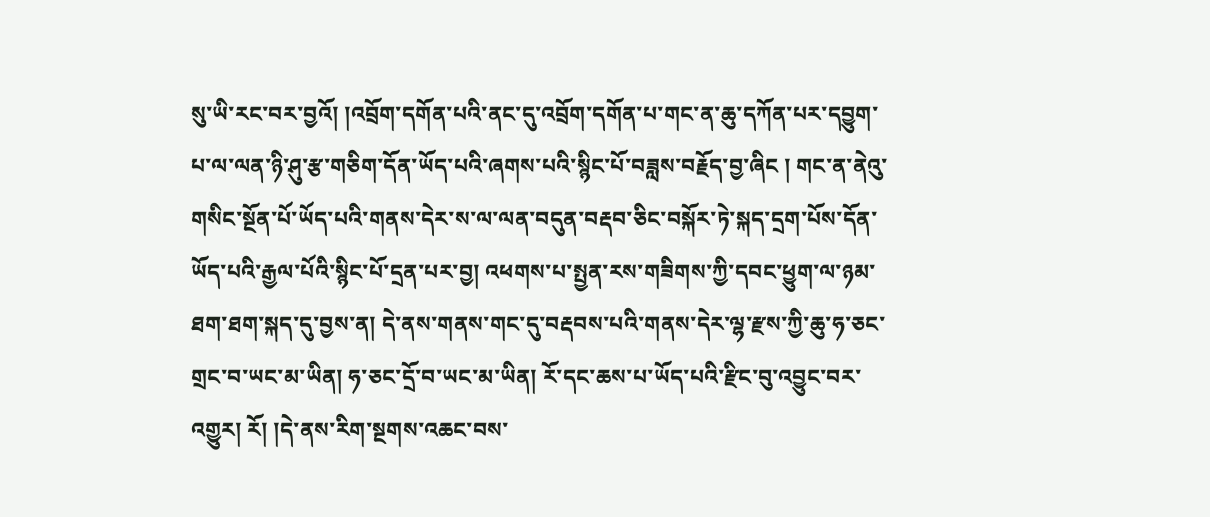སུ་ཡི་རང་བར་བྱའོ། །འབྲོག་དགོན་པའི་ནང་དུ་འབྲོག་དགོན་པ་གང་ན་ཆུ་དཀོན་པར་དབྱུག་པ་ལ་ལན་ཉི་ཤུ་རྩ་གཅིག་དོན་ཡོད་པའི་ཞགས་པའི་སྙིང་པོ་བཟླས་བརྗོད་བྱ་ཞིང ། གང་ན་ནེའུ་གསིང་སྔོན་པོ་ཡོད་པའི་གནས་དེར་ས་ལ་ལན་བདུན་བརྡབ་ཅིང་བསྐོར་ཏེ་སྐད་དྲག་པོས་དོན་ཡོད་པའི་རྒྱལ་པོའི་སྙིང་པོ་དྲན་པར་བྱ། འཕགས་པ་སྤྱན་རས་གཟིགས་ཀྱི་དབང་ཕྱུག་ལ་ཉམ་ཐག་ཐག་སྐད་དུ་བྱས་ན། དེ་ནས་གནས་གང་དུ་བརྡབས་པའི་གནས་དེར་ལྷ་རྫས་ཀྱི་ཆུ་ཧ་ཅང་གྲང་བ་ཡང་མ་ཡིན། ཧ་ཅང་དྲོ་བ་ཡང་མ་ཡིན། རོ་དང་ཆས་པ་ཡོད་པའི་རྫིང་བུ་འབྱུང་བར་འགྱུར། རོ། །དེ་ནས་རིག་སྔགས་འཆང་བས་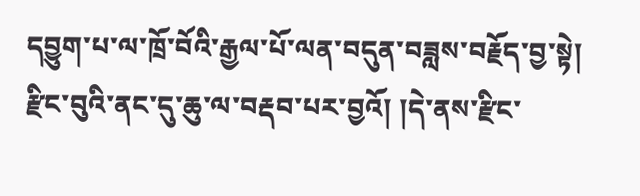དབྱུག་པ་ལ་ཁྲོ་བོའི་རྒྱལ་པོ་ལན་བདུན་བཟླས་བརྗོད་བྱ་སྟེ། རྫིང་བུའི་ནང་དུ་ཆུ་ལ་བརྡབ་པར་བྱའོ། །དེ་ནས་རྫིང་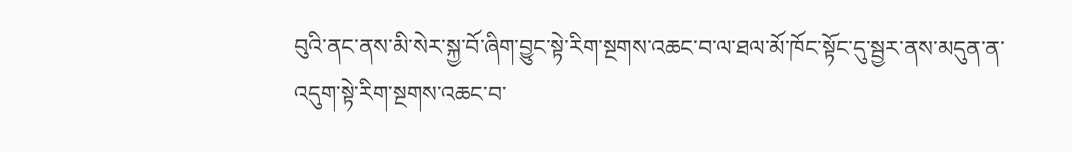བུའི་ནང་ནས་མི་སེར་སྐྱ་བོ་ཞིག་བྱུང་སྟེ་རིག་སྔགས་འཆང་བ་ལ་ཐལ་མོ་ཁོང་སྟོང་དུ་སྦྱར་ནས་མདུན་ན་འདུག་སྟེ་རིག་སྔགས་འཆང་བ་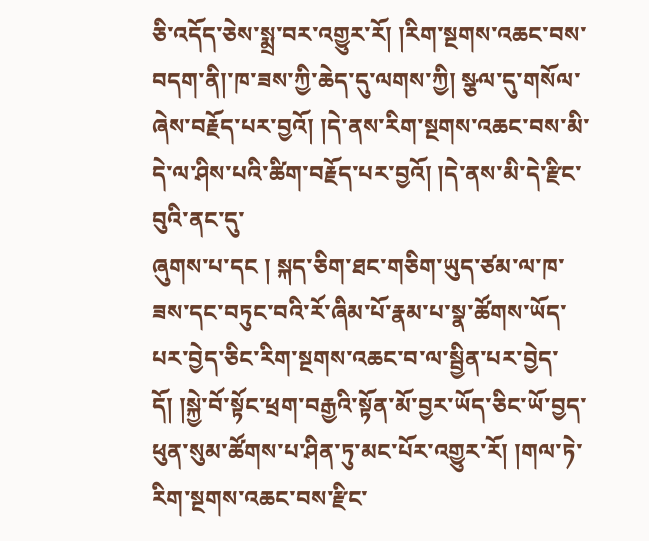ཅི་འདོད་ཅེས་སྨྲ་བར་འགྱུར་རོ། །རིག་སྔགས་འཆང་བས་བདག་ནི།་ཁ་ཟས་ཀྱི་ཆེད་དུ་ལགས་ཀྱི། སྩལ་དུ་གསོལ་ཞེས་བརྗོད་པར་བྱའོ། །དེ་ནས་རིག་སྔགས་འཆང་བས་མི་དེ་ལ་ཤིས་པའི་ཚིག་བརྗོད་པར་བྱའོ། །དེ་ནས་མི་དེ་རྫིང་བུའི་ནང་དུ་
ཞུགས་པ་དང ། སྐད་ཅིག་ཐང་གཅིག་ཡུད་ཙམ་ལ་ཁ་ཟས་དང་བཏུང་བའི་རོ་ཞིམ་པོ་རྣམ་པ་སྣ་ཚོགས་ཡོད་པར་བྱེད་ཅིང་རིག་སྔགས་འཆང་བ་ལ་སྦྱིན་པར་བྱེད་དོ། །སྐྱེ་བོ་སྟོང་ཕྲག་བརྒྱའི་སྟོན་མོ་བྱར་ཡོད་ཅིང་ཡོ་བྱད་ཕུན་སུམ་ཚོགས་པ་ཤིན་ཏུ་མང་པོར་འགྱུར་རོ། །གལ་ཏེ་རིག་སྔགས་འཆང་བས་རྫིང་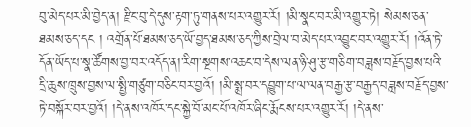བུ་མེད་པར་མི་བྱེད་ན། རྫིང་བུ་དེ་དུས་རྟག་ཏུ་གནས་པར་འགྱུར་རོ། །མི་སྣང་བར་མི་འགྱུར་ཏེ། སེམས་ཅན་ཐམས་ཅད་དང ། འགྲོན་པོ་ཐམས་ཅད་ཡོ་བྱད་ཐམས་ཅད་ཀྱིས་བྲེལ་བ་མེད་པར་འབྱུང་བར་འགྱུར་རོ། །འོན་ཏེ་དོན་ཡོད་པ་སྣ་ཚོགས་བྱ་བར་འདོད་ན།་རིག་སྔགས་འཆང་བ་དེས་ལན་ཉི་ཤུ་རྩ་གཅིག་བཟླས་བརྗོད་བྱས་པའི་དྲི་ཆུས་ཁྲུས་བྱས་ལ་སྤྱི་གཙུག་བཅིང་བར་བྱའོ། །མི་སྨྲ་བར་དབྱུག་པ་ལ་ལན་བརྒྱ་རྩ་བརྒྱད་བཟླས་བརྗོད་བྱས་ཏེ་བསྐོར་བར་བྱའོ། །དེ་ནས་འཁོར་དང་སྐྱེ་བོ་མང་པོ་འཁོར་ཞིང་རྨོངས་པར་འགྱུར་རོ། །དེ་ནས་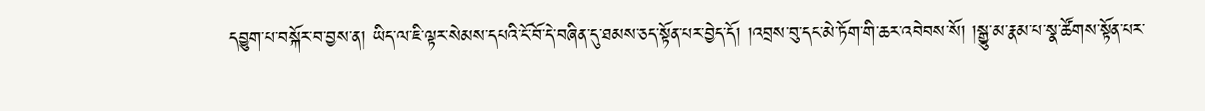དབྱུག་པ་བསྐོར་བ་བྱས་ན། ཡིད་ལ་ཇི་ལྟར་སེམས་དཔའི་ངོ་བོ་དེ་བཞིན་དུ་ཐམས་ཅད་སྟོན་པར་བྱེད་དོ། །འབྲས་བུ་དང་མེ་ཏོག་གི་ཆར་འབེབས་སོ། །སྒྱུ་མ་རྣམ་པ་སྣ་ཚོགས་སྟོན་པར་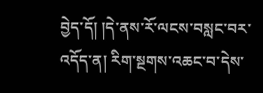བྱེད་དོ། །དེ་ནས་རོ་ལངས་བསླང་བར་འདོད་ན། རིག་སྔགས་འཆང་བ་དེས་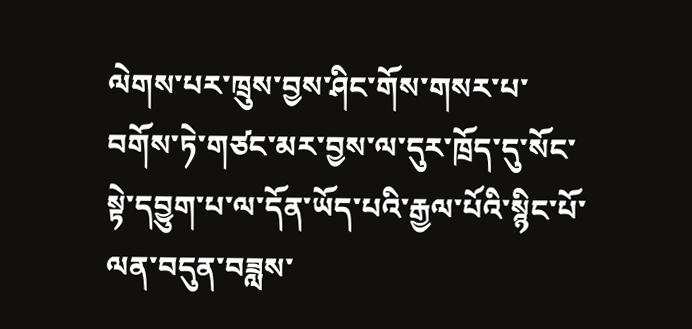ལེགས་པར་ཁྲུས་བྱས་ཤིང་གོས་གསར་པ་བགོས་ཏེ་གཙང་མར་བྱས་ལ་དུར་ཁྲོད་དུ་སོང་སྟེ་དབྱུག་པ་ལ་དོན་ཡོད་པའི་རྒྱལ་པོའི་སྙིང་པོ་ལན་བདུན་བཟླས་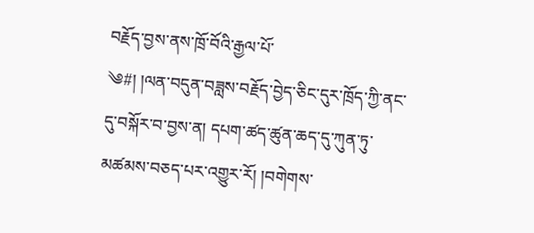བརྗོད་བྱས་ནས་ཁྲོ་བོའི་རྒྱལ་པོ་
༄#། །ལན་བདུན་བཟླས་བརྗོད་བྱེད་ཅིང་དུར་ཁྲོད་ཀྱི་ནང་དུ་བསྐོར་བ་བྱས་ན། དཔག་ཚད་ཚུན་ཆད་དུ་ཀུན་ཏུ་མཚམས་བཅད་པར་འགྱུར་རོ། །བགེགས་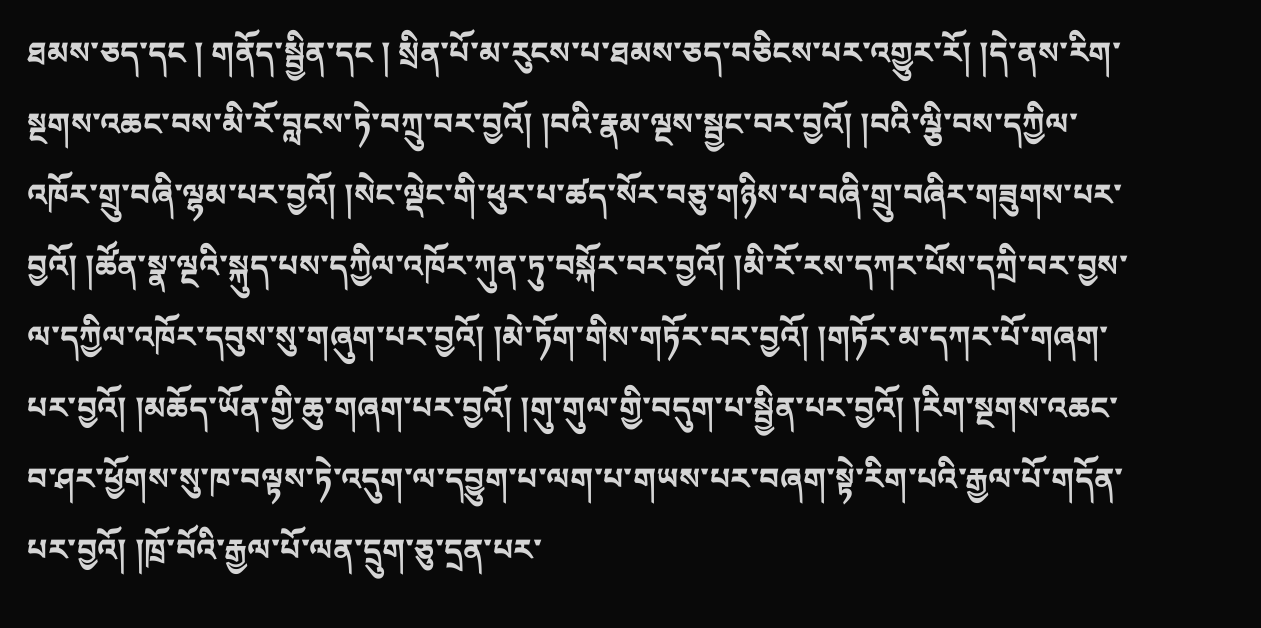ཐམས་ཅད་དང ། གནོད་སྦྱིན་དང ། སྲིན་པོ་མ་རུངས་པ་ཐམས་ཅད་བཅིངས་པར་འགྱུར་རོ། །དེ་ནས་རིག་སྔགས་འཆང་བས་མི་རོ་བླངས་ཏེ་བཀྲུ་བར་བྱའོ། །བའི་རྣམ་ལྔས་སྦྱང་བར་བྱའོ། །བའི་ལྕི་བས་དཀྱིལ་འཁོར་གྲུ་བཞི་ལྷམ་པར་བྱའོ། །སེང་ལྡེང་གི་ཕུར་པ་ཚད་སོར་བཅུ་གཉིས་པ་བཞི་གྲུ་བཞིར་གཟུགས་པར་བྱའོ། །ཚོན་སྣ་ལྔའི་སྐུད་པས་དཀྱིལ་འཁོར་ཀུན་ཏུ་བསྐོར་བར་བྱའོ། །མི་རོ་རས་དཀར་པོས་དཀྲི་བར་བྱས་ལ་དཀྱིལ་འཁོར་དབུས་སུ་གཞུག་པར་བྱའོ། །མེ་ཏོག་གིས་གཏོར་བར་བྱའོ། །གཏོར་མ་དཀར་པོ་གཞག་པར་བྱའོ། །མཆོད་ཡོན་གྱི་ཆུ་གཞག་པར་བྱའོ། །གུ་གུལ་གྱི་བདུག་པ་སྦྱིན་པར་བྱའོ། །རིག་སྔགས་འཆང་བ་ཤར་ཕྱོགས་སུ་ཁ་བལྟས་ཏེ་འདུག་ལ་དབྱུག་པ་ལག་པ་གཡས་པར་བཞག་སྟེ་རིག་པའི་རྒྱལ་པོ་གདོན་པར་བྱའོ། །ཁྲོ་བོའི་རྒྱལ་པོ་ལན་དྲུག་ཅུ་དྲན་པར་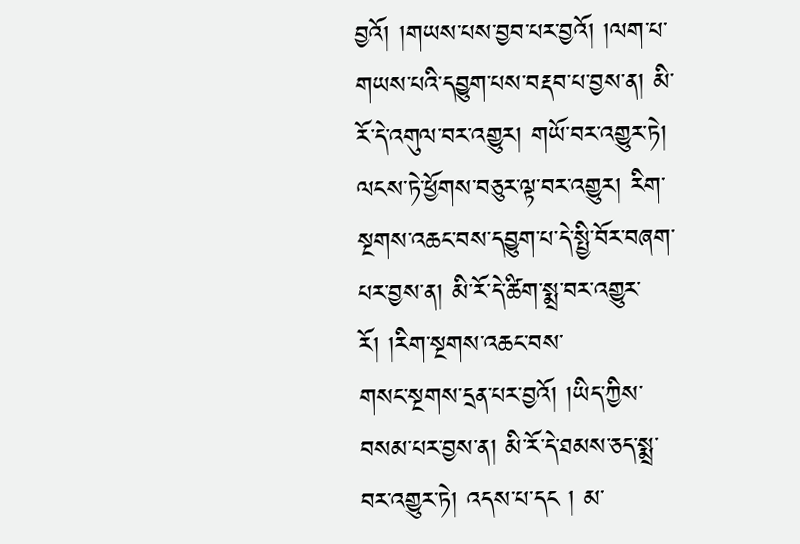བྱའོ། །གཡས་པས་བྱབ་པར་བྱའོ། །ལག་པ་གཡས་པའི་དབྱུག་པས་བརྡབ་པ་བྱས་ན། མི་རོ་དེ་འགུལ་བར་འགྱུར། གཡོ་བར་འགྱུར་ཏེ། ལངས་ཏེ་ཕྱོགས་བཅུར་ལྟ་བར་འགྱུར། རིག་སྔགས་འཆང་བས་དབྱུག་པ་དེ་སྤྱི་བོར་བཞག་པར་བྱས་ན། མི་རོ་དེ་ཚིག་སྨྲ་བར་འགྱུར་རོ། །རིག་སྔགས་འཆང་བས་
གསང་སྔགས་དྲན་པར་བྱའོ། །ཡིད་ཀྱིས་བསམ་པར་བྱས་ན། མི་རོ་དེ་ཐམས་ཅད་སྨྲ་བར་འགྱུར་ཏེ། འདས་པ་དང ། མ་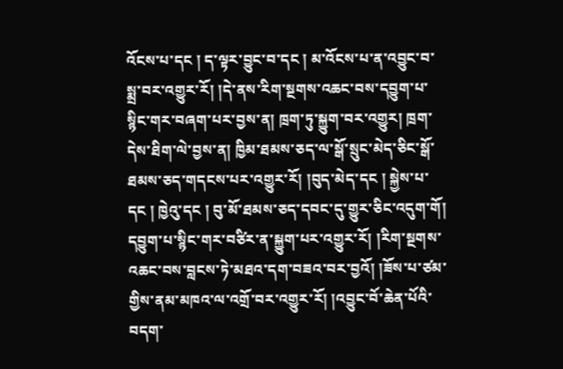འོངས་པ་དང ། ད་ལྟར་བྱུང་བ་དང ། མ་འོངས་པ་ན་འབྱུང་བ་སྨྲ་བར་འགྱུར་རོ། །དེ་ནས་རིག་སྔགས་འཆང་བས་དབྱུག་པ་སྙིང་གར་བཞག་པར་བྱས་ན། ཁྲག་ཏུ་སྐྱུག་བར་འགྱུར། ཁྲག་དེས་ཐིག་ལེ་བྱས་ན། ཁྱིམ་ཐམས་ཅད་ལ་སྒོ་སྲུང་མེད་ཅིང་སྒོ་ཐམས་ཅད་གདངས་པར་འགྱུར་རོ། །བུད་མེད་དང ། སྐྱེས་པ་དང ། ཁྱེའུ་དང ། བུ་མོ་ཐམས་ཅད་དབང་དུ་གྱུར་ཅིང་འདུག་གོ། དབྱུག་པ་སྙིང་གར་བཙིར་ན་སྐྱུག་པར་འགྱུར་རོ། །རིག་སྔགས་འཆང་བས་བླངས་ཏེ་མཐའ་དག་བཟའ་བར་བྱའོ། །ཟོས་པ་ཙམ་གྱིས་ནམ་མཁའ་ལ་འགྲོ་བར་འགྱུར་རོ། །འབྱུང་བོ་ཆེན་པོའི་བདག་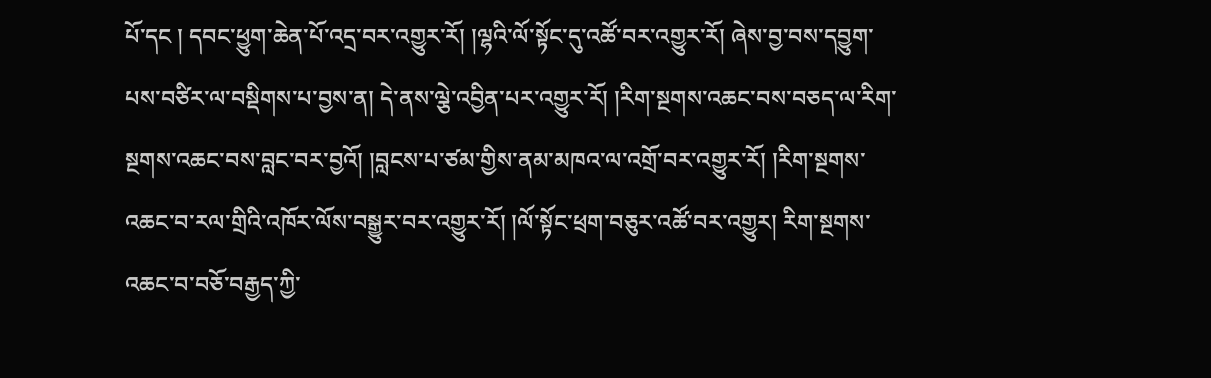པོ་དང ། དབང་ཕྱུག་ཆེན་པོ་འདྲ་བར་འགྱུར་རོ། །ལྷའི་ལོ་སྟོང་དུ་འཚོ་བར་འགྱུར་རོ། ཞེས་བྱ་བས་དབྱུག་པས་བཙིར་ལ་བསྡིགས་པ་བྱས་ན། དེ་ནས་ལྕེ་འབྱིན་པར་འགྱུར་རོ། །རིག་སྔགས་འཆང་བས་བཅད་ལ་རིག་སྔགས་འཆང་བས་བླང་བར་བྱའོ། །བླངས་པ་ཙམ་གྱིས་ནམ་མཁའ་ལ་འགྲོ་བར་འགྱུར་རོ། །རིག་སྔགས་འཆང་བ་རལ་གྲིའི་འཁོར་ལོས་བསྒྱུར་བར་འགྱུར་རོ། །ལོ་སྟོང་ཕྲག་བཅུར་འཚོ་བར་འགྱུར། རིག་སྔགས་འཆང་བ་བཅོ་བརྒྱད་ཀྱི་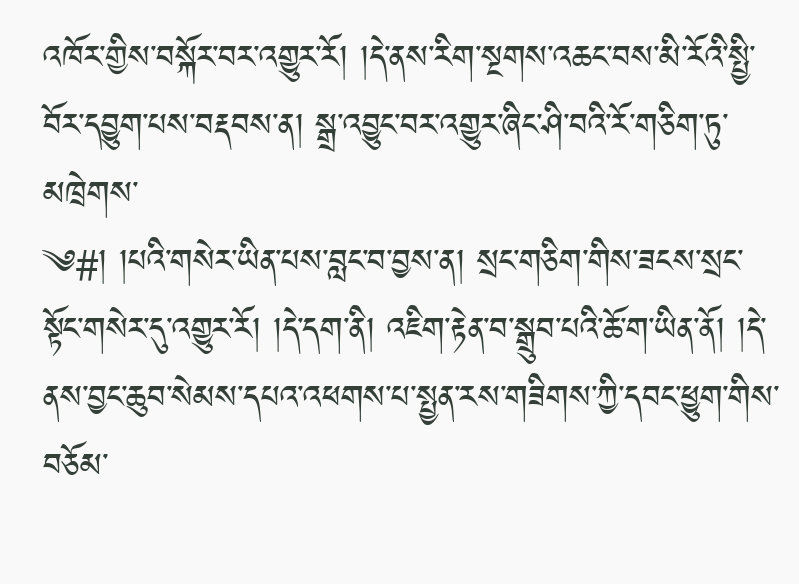འཁོར་གྱིས་བསྐོར་བར་འགྱུར་རོ། །དེ་ནས་རིག་སྔགས་འཆང་བས་མི་རོའི་སྤྱི་བོར་དབྱུག་པས་བརྡབས་ན། སྒྲ་འབྱུང་བར་འགྱུར་ཞིང་ཤི་བའི་རོ་གཅིག་ཏུ་མཁྲེགས་
༄#། །པའི་གསེར་ཡིན་པས་བླང་བ་བྱས་ན། སྲང་གཅིག་གིས་ཟངས་སྲང་སྟོང་གསེར་དུ་འགྱུར་རོ། །དེ་དག་ནི། འཇིག་རྟེན་བ་སྒྲུབ་པའི་ཆོ་ག་ཡིན་ནོ། །དེ་ནས་བྱང་ཆུབ་སེམས་དཔའ་འཕགས་པ་སྤྱན་རས་གཟིགས་ཀྱི་དབང་ཕྱུག་གིས་བཅོམ་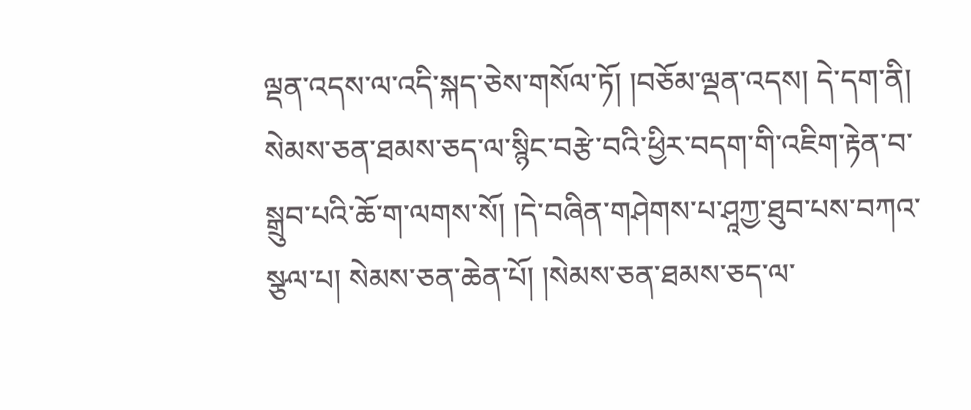ལྡན་འདས་ལ་འདི་སྐད་ཅེས་གསོལ་ཏོ། །བཅོམ་ལྡན་འདས། དེ་དག་ནི། སེམས་ཅན་ཐམས་ཅད་ལ་སྙིང་བརྩེ་བའི་ཕྱིར་བདག་གི་འཇིག་རྟེན་བ་སྒྲུབ་པའི་ཆོ་ག་ལགས་སོ། །དེ་བཞིན་གཤེགས་པ་ཤཱཀྱ་ཐུབ་པས་བཀའ་སྩལ་པ། སེམས་ཅན་ཆེན་པོ། །སེམས་ཅན་ཐམས་ཅད་ལ་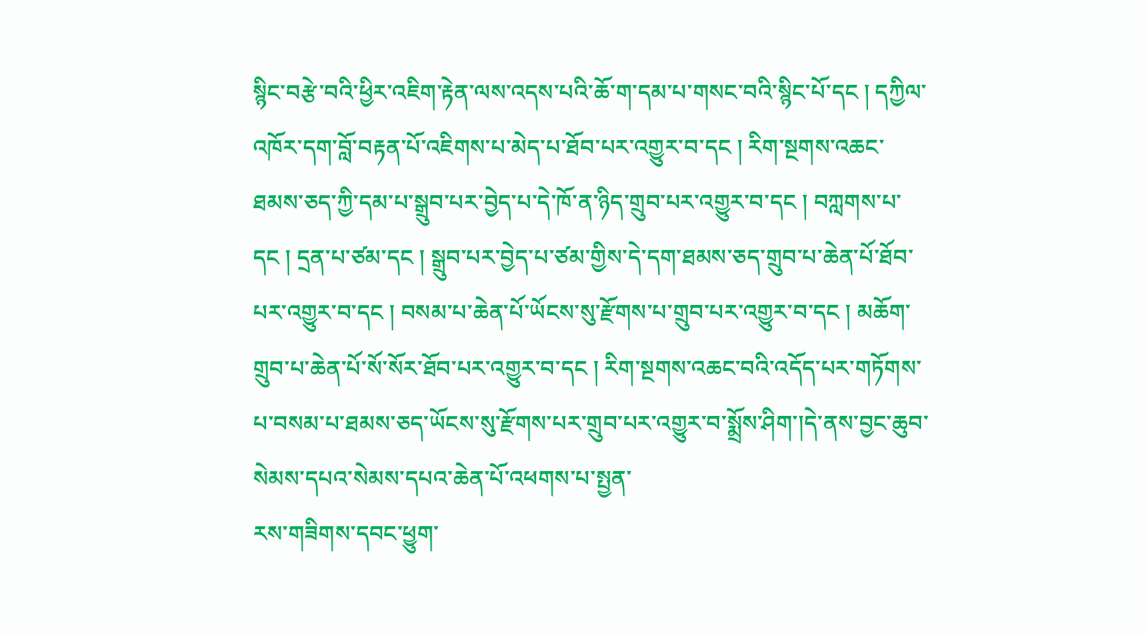སྙིང་བརྩེ་བའི་ཕྱིར་འཇིག་རྟེན་ལས་འདས་པའི་ཆོ་ག་དམ་པ་གསང་བའི་སྙིང་པོ་དང ། དཀྱིལ་འཁོར་དག་བློ་བརྟན་པོ་འཇིགས་པ་མེད་པ་ཐོབ་པར་འགྱུར་བ་དང ། རིག་སྔགས་འཆང་ཐམས་ཅད་ཀྱི་དམ་པ་སྒྲུབ་པར་བྱེད་པ་དེ་ཁོ་ན་ཉིད་གྲུབ་པར་འགྱུར་བ་དང ། བཀླགས་པ་དང ། དྲན་པ་ཙམ་དང ། སྒྲུབ་པར་བྱེད་པ་ཙམ་གྱིས་དེ་དག་ཐམས་ཅད་གྲུབ་པ་ཆེན་པོ་ཐོབ་པར་འགྱུར་བ་དང ། བསམ་པ་ཆེན་པོ་ཡོངས་སུ་རྫོགས་པ་གྲུབ་པར་འགྱུར་བ་དང ། མཆོག་གྲུབ་པ་ཆེན་པོ་སོ་སོར་ཐོབ་པར་འགྱུར་བ་དང ། རིག་སྔགས་འཆང་བའི་འདོད་པར་གཏོགས་པ་བསམ་པ་ཐམས་ཅད་ཡོངས་སུ་རྫོགས་པར་གྲུབ་པར་འགྱུར་བ་སྨྲོས་ཤིག་།དེ་ནས་བྱང་ཆུབ་སེམས་དཔའ་སེམས་དཔའ་ཆེན་པོ་འཕགས་པ་སྤྱན་
རས་གཟིགས་དབང་ཕྱུག་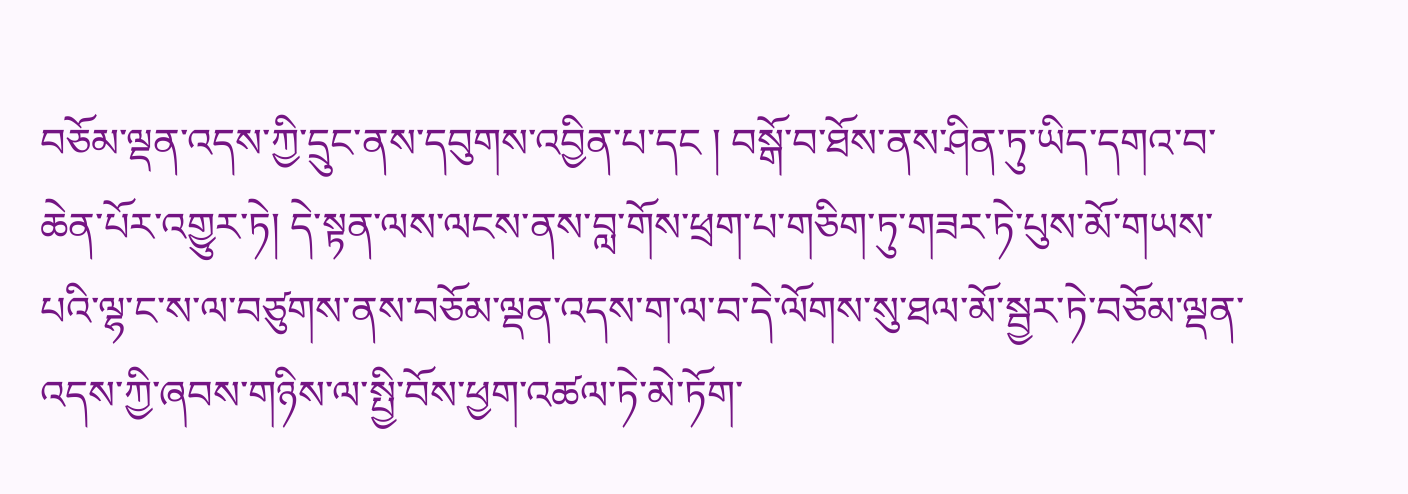བཅོམ་ལྡན་འདས་ཀྱི་དྲུང་ནས་དབུགས་འབྱིན་པ་དང ། བསྒོ་བ་ཐོས་ནས་ཤིན་ཏུ་ཡིད་དགའ་བ་ཆེན་པོར་འགྱུར་ཏེ། དེ་སྟན་ལས་ལངས་ནས་བླ་གོས་ཕྲག་པ་གཅིག་ཏུ་གཟར་ཏེ་པུས་མོ་གཡས་པའི་ལྷ་ང་ས་ལ་བཙུགས་ནས་བཅོམ་ལྡན་འདས་ག་ལ་བ་དེ་ལོགས་སུ་ཐལ་མོ་སྦྱར་ཏེ་བཅོམ་ལྡན་འདས་ཀྱི་ཞབས་གཉིས་ལ་སྤྱི་བོས་ཕྱག་འཚལ་ཏེ་མེ་ཏོག་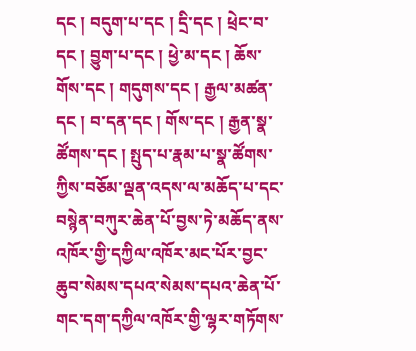དང ། བདུག་པ་དང ། དྲི་དང ། ཕྲེང་བ་དང ། བྱུག་པ་དང ། ཕྱེ་མ་དང ། ཆོས་གོས་དང ། གདུགས་དང ། རྒྱལ་མཚན་དང ། བ་དན་དང ། གོས་དང ། རྒྱན་སྣ་ཚོགས་དང ། སྤུད་པ་རྣམ་པ་སྣ་ཚོགས་ཀྱིས་བཅོམ་ལྡན་འདས་ལ་མཆོད་པ་དང་བསྙེན་བཀུར་ཆེན་པོ་བྱས་ཏེ་མཆོད་ནས་འཁོར་གྱི་དཀྱིལ་འཁོར་མང་པོར་བྱང་ཆུབ་སེམས་དཔའ་སེམས་དཔའ་ཆེན་པོ་གང་དག་དཀྱིལ་འཁོར་གྱི་ལྷར་གཏོགས་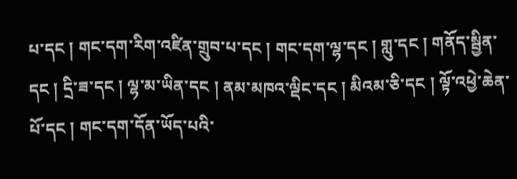པ་དང ། གང་དག་རིག་འཛིན་གྲུབ་པ་དང ། གང་དག་ལྷ་དང ། གླུ་དང ། གནོད་སྦྱིན་དང ། དྲི་ཟ་དང ། ལྷ་མ་ཡིན་དང ། ནམ་མཁའ་ལྡིང་དང ། མིའམ་ཅི་དང ། ལྟོ་འཕྱེ་ཆེན་པོ་དང ། གང་དག་དོན་ཡོད་པའི་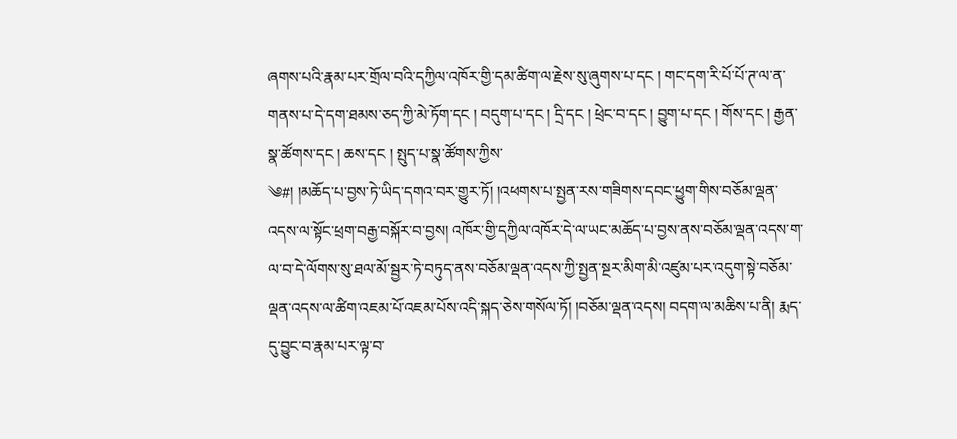ཞགས་པའི་རྣམ་པར་གྲོལ་བའི་དཀྱིལ་འཁོར་གྱི་དམ་ཚིག་ལ་རྗེས་སུ་ཞུགས་པ་དང ། གང་དག་རི་པོ་པོ་ཊ་ལ་ན་གནས་པ་དེ་དག་ཐམས་ཅད་ཀྱི་མེ་ཏོག་དང ། བདུག་པ་དང ། དྲི་དང ། ཕྲེང་བ་དང ། བྱུག་པ་དང ། གོས་དང ། རྒྱན་སྣ་ཚོགས་དང ། ཆས་དང ། སྤུད་པ་སྣ་ཚོགས་ཀྱིས་
༄#། །མཆོད་པ་བྱས་ཏེ་ཡིད་དགའ་བར་གྱུར་ཏོ། །འཕགས་པ་སྤྱན་རས་གཟིགས་དབང་ཕྱུག་གིས་བཅོམ་ལྡན་འདས་ལ་སྟོང་ཕྲག་བརྒྱ་བསྐོར་བ་བྱས། འཁོར་གྱི་དཀྱིལ་འཁོར་དེ་ལ་ཡང་མཆོད་པ་བྱས་ནས་བཅོམ་ལྡན་འདས་ག་ལ་བ་དེ་ལོགས་སུ་ཐལ་མོ་སྦྱར་ཏེ་བཏུད་ནས་བཅོམ་ལྡན་འདས་ཀྱི་སྤྱན་སྔར་མིག་མི་འཛུམ་པར་འདུག་སྟེ་བཅོམ་ལྡན་འདས་ལ་ཚིག་འཇམ་པོ་འཇམ་པོས་འདི་སྐད་ཅེས་གསོལ་ཏོ། །བཅོམ་ལྡན་འདས། བདག་ལ་མཆིས་པ་ནི། རྨད་དུ་བྱུང་བ་རྣམ་པར་ལྟ་བ་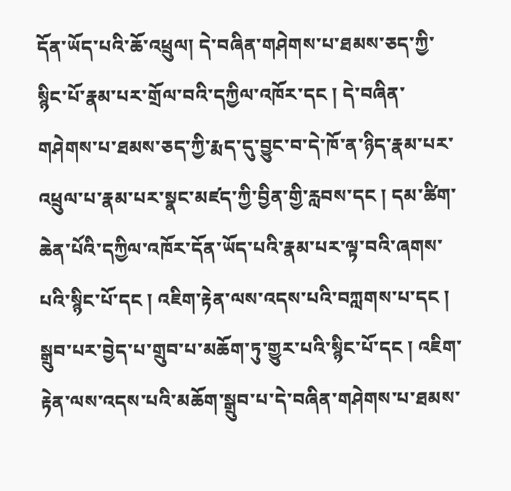དོན་ཡོད་པའི་ཆོ་འཕྲུལ། དེ་བཞིན་གཤེགས་པ་ཐམས་ཅད་ཀྱི་སྙིང་པོ་རྣམ་པར་གྲོལ་བའི་དཀྱིལ་འཁོར་དང ། དེ་བཞིན་གཤེགས་པ་ཐམས་ཅད་ཀྱི་རྨད་དུ་བྱུང་བ་དེ་ཁོ་ན་ཉིད་རྣམ་པར་འཕྲུལ་པ་རྣམ་པར་སྣང་མཛད་ཀྱི་བྱིན་གྱི་རླབས་དང ། དམ་ཚིག་ཆེན་པོའི་དཀྱིལ་འཁོར་དོན་ཡོད་པའི་རྣམ་པར་ལྟ་བའི་ཞགས་པའི་སྙིང་པོ་དང ། འཇིག་རྟེན་ལས་འདས་པའི་བཀླགས་པ་དང ། སྒྲུབ་པར་བྱེད་པ་གྲུབ་པ་མཆོག་ཏུ་གྱུར་པའི་སྙིང་པོ་དང ། འཇིག་རྟེན་ལས་འདས་པའི་མཆོག་སྒྲུབ་པ་དེ་བཞིན་གཤེགས་པ་ཐམས་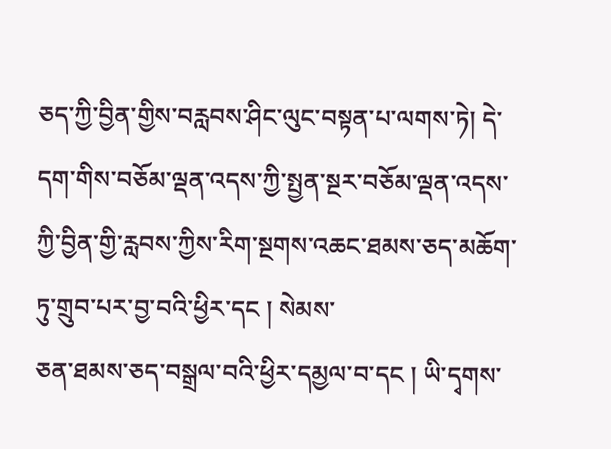ཅད་ཀྱི་བྱིན་གྱིས་བརླབས་ཤིང་ལུང་བསྟན་པ་ལགས་ཏེ། དེ་དག་གིས་བཅོམ་ལྡན་འདས་ཀྱི་སྤྱན་སྔར་བཅོམ་ལྡན་འདས་ཀྱི་བྱིན་གྱི་རླབས་ཀྱིས་རིག་སྔགས་འཆང་ཐམས་ཅད་མཆོག་ཏུ་གྲུབ་པར་བྱ་བའི་ཕྱིར་དང ། སེམས་
ཅན་ཐམས་ཅད་བསྒྲལ་བའི་ཕྱིར་དམྱལ་བ་དང ། ཡི་དྭགས་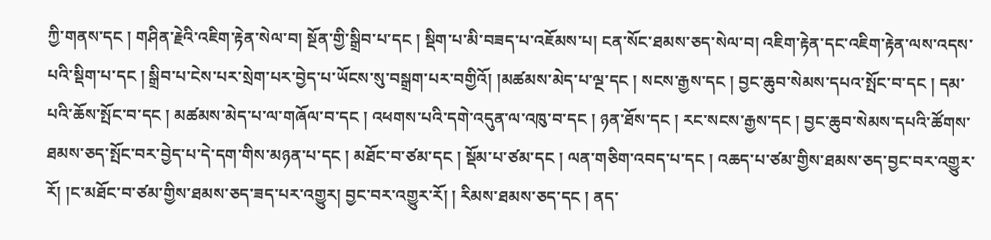ཀྱི་གནས་དང ། གཤིན་རྗེའི་འཇིག་རྟེན་སེལ་བ། སྔོན་གྱི་སྒྲིབ་པ་དང ། སྡིག་པ་མི་བཟད་པ་འཇོམས་པ། ངན་སོང་ཐམས་ཅད་སེལ་བ། འཇིག་རྟེན་དང་འཇིག་རྟེན་ལས་འདས་པའི་སྡིག་པ་དང ། སྒྲིབ་པ་ངེས་པར་སྲེག་པར་བྱེད་པ་ཡོངས་སུ་བསྒྲག་པར་བགྱིའོ། །མཚམས་མེད་པ་ལྔ་དང ། སངས་རྒྱས་དང ། བྱང་ཆུབ་སེམས་དཔའ་སྤོང་བ་དང ། དམ་པའི་ཆོས་སྤོང་བ་དང ། མཚམས་མེད་པ་ལ་གཞོལ་བ་དང ། འཕགས་པའི་དགེ་འདུན་ལ་འཁུ་བ་དང ། ཉན་ཐོས་དང ། རང་སངས་རྒྱས་དང ། བྱང་ཆུབ་སེམས་དཔའི་ཚོགས་ཐམས་ཅད་སྤོང་བར་བྱེད་པ་དེ་དག་གིས་མཉན་པ་དང ། མཐོང་བ་ཙམ་དང ། སྡོམ་པ་ཙམ་དང ། ལན་གཅིག་འབད་པ་དང ། འཆད་པ་ཙམ་གྱིས་ཐམས་ཅད་བྱང་བར་འགྱུར་རོ། །ང་མཐོང་བ་ཙམ་གྱིས་ཐམས་ཅད་ཟད་པར་འགྱུར། བྱང་བར་འགྱུར་རོ། ། རིམས་ཐམས་ཅད་དང ། ནད་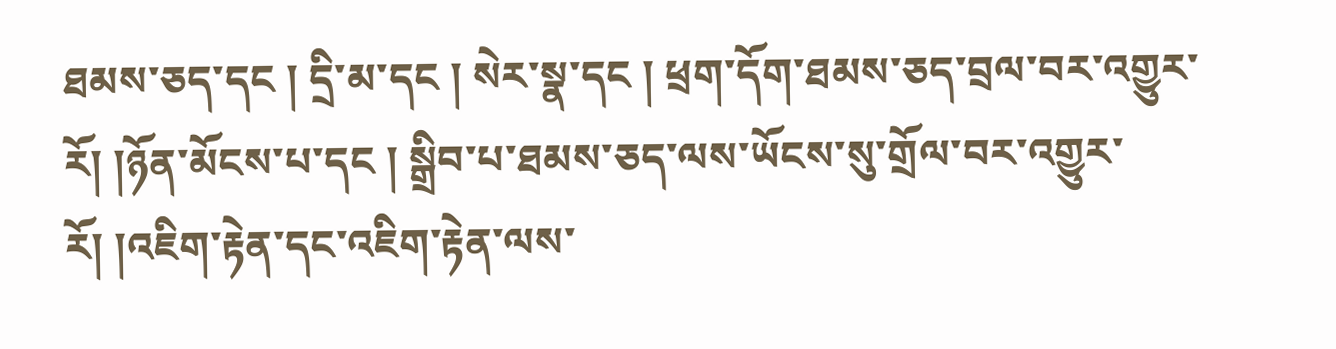ཐམས་ཅད་དང ། དྲི་མ་དང ། སེར་སྣ་དང ། ཕྲག་དོག་ཐམས་ཅད་བྲལ་བར་འགྱུར་རོ། །ཉོན་མོངས་པ་དང ། སྒྲིབ་པ་ཐམས་ཅད་ལས་ཡོངས་སུ་གྲོལ་བར་འགྱུར་རོ། །འཇིག་རྟེན་དང་འཇིག་རྟེན་ལས་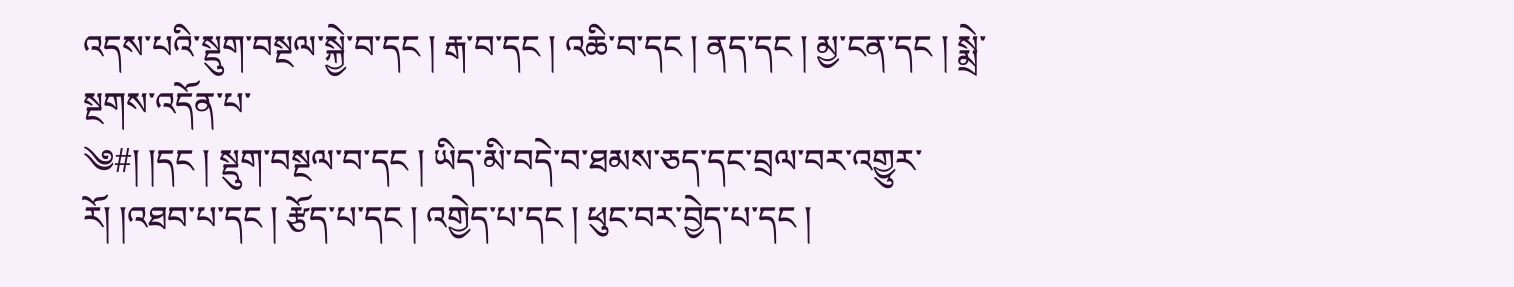འདས་པའི་སྡུག་བསྔལ་སྐྱེ་བ་དང ། རྒ་བ་དང ། འཆི་བ་དང ། ནད་དང ། མྱ་ངན་དང ། སྨྲེ་སྔགས་འདོན་པ་
༄#། །དང ། སྡུག་བསྔལ་བ་དང ། ཡིད་མི་བདེ་བ་ཐམས་ཅད་དང་བྲལ་བར་འགྱུར་རོ། །འཐབ་པ་དང ། རྩོད་པ་དང ། འགྱེད་པ་དང ། ཕུང་བར་བྱེད་པ་དང །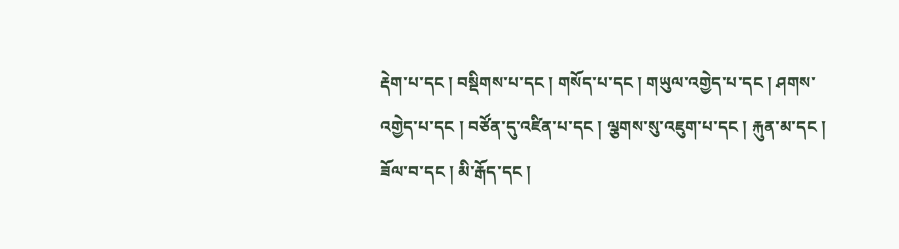རྡེག་པ་དང ། བསྡིགས་པ་དང ། གསོད་པ་དང ། གཡུལ་འགྱེད་པ་དང ། ཤགས་འགྱེད་པ་དང ། བཙོན་དུ་འཛིན་པ་དང ། ལྕགས་སུ་འཇུག་པ་དང ། རྐུན་མ་དང ། ཟོལ་བ་དང ། མི་རྒོད་དང །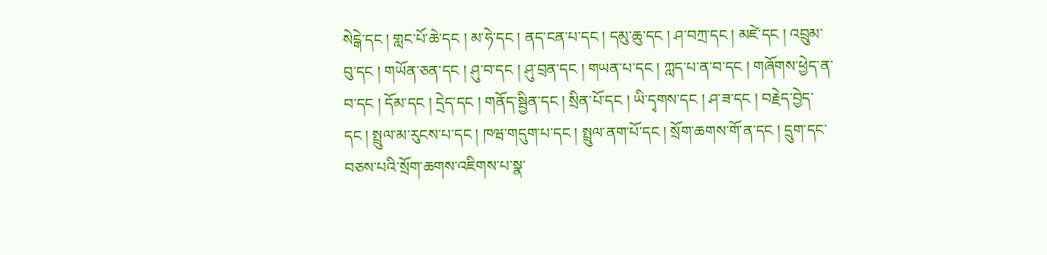སེངྒེ་དང ། གླང་པོ་ཆེ་དང ། མ་ཧེ་དང ། ནད་ངན་པ་དང ། དམུ་ཆུ་དང ། ཤ་བཀྲ་དང ། མཛེ་དང ། འབྲུམ་བུ་དང ། གཡོན་ཅན་དང ། ཤུ་བ་དང ། ཤུ་བྲན་དང ། གཡན་པ་དང ། ཀླད་པ་ན་བ་དང ། གཞོགས་ཕྱེད་ན་བ་དང ། དོམ་དང ། དྲེད་དང ། གནོད་སྦྱིན་དང ། སྲིན་པོ་དང ། ཡི་དྭགས་དང ། ཤ་ཟ་དང ། བརྗེད་བྱེད་དང ། སྤྲུལ་མ་རུངས་པ་དང ། ཁཝ་གདུག་པ་དང ། སྤྲུལ་ནག་པོ་དང ། སྲོག་ཆགས་གོ་ན་དང ། དྲུག་དང་བཅས་པའི་སྲོག་ཆགས་འཇིགས་པ་སྣ་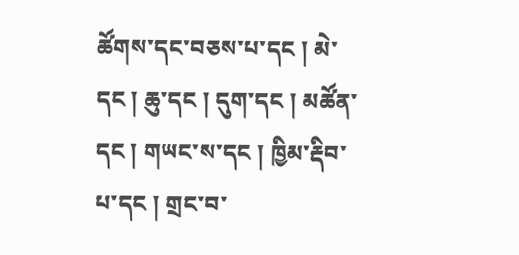ཚོགས་དང་བཅས་པ་དང ། མེ་དང ། ཆུ་དང ། དུག་དང ། མཚོན་དང ། གཡང་ས་དང ། ཁྱིམ་རྡིབ་པ་དང ། གྲང་བ་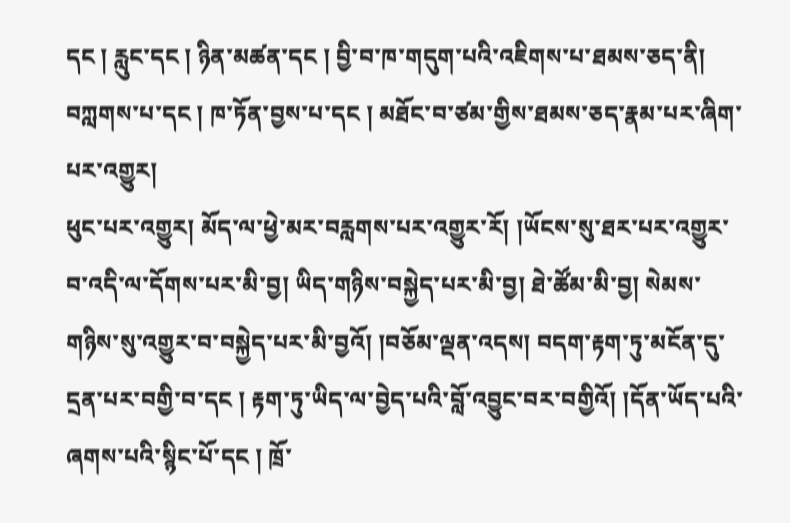དང ། རླུང་དང ། ཉིན་མཚན་དང ། བྱི་བ་ཁ་གདུག་པའི་འཇིགས་པ་ཐམས་ཅད་ནི། བཀླགས་པ་དང ། ཁ་ཏོན་བྱས་པ་དང ། མཐོང་བ་ཙམ་གྱིས་ཐམས་ཅད་རྣམ་པར་ཞིག་པར་འགྱུར།
ཕུང་པར་འགྱུར། མོད་ལ་ཕྱེ་མར་བརླགས་པར་འགྱུར་རོ། །ཡོངས་སུ་ཐར་པར་འགྱུར་བ་འདི་ལ་དོགས་པར་མི་བྱ། ཡིད་གཉིས་བསྐྱེད་པར་མི་བྱ། ཐེ་ཚོམ་མི་བྱ། སེམས་གཉིས་སུ་འགྱུར་བ་བསྐྱེད་པར་མི་བྱའོ། །བཅོམ་ལྡན་འདས། བདག་རྟག་ཏུ་མངོན་དུ་དྲན་པར་བགྱི་བ་དང ། རྟག་ཏུ་ཡིད་ལ་བྱེད་པའི་བློ་འབྱུང་བར་བགྱིའོ། །དོན་ཡོད་པའི་ཞགས་པའི་སྙིང་པོ་དང ། ཁྲོ་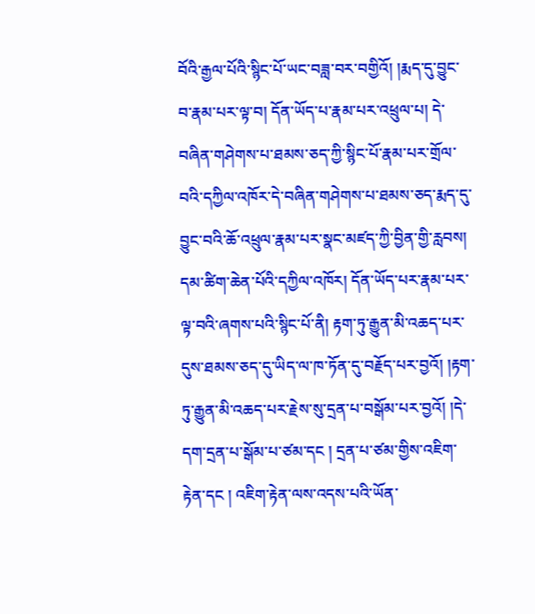བོའི་རྒྱལ་པོའི་སྙིང་པོ་ཡང་བཟླ་བར་བགྱིའོ། །རྨད་དུ་བྱུང་བ་རྣམ་པར་ལྟ་བ། དོན་ཡོད་པ་རྣམ་པར་འཕྲུལ་པ། དེ་བཞིན་གཤེགས་པ་ཐམས་ཅད་ཀྱི་སྙིང་པོ་རྣམ་པར་གྲོལ་བའི་དཀྱིལ་འཁོར་དེ་བཞིན་གཤེགས་པ་ཐམས་ཅད་རྨད་དུ་བྱུང་བའི་ཆོ་འཕྲུལ་རྣམ་པར་སྣང་མཛད་ཀྱི་བྱིན་གྱི་རླབས། དམ་ཚིག་ཆེན་པོའི་དཀྱིལ་འཁོར། དོན་ཡོད་པར་རྣམ་པར་ལྟ་བའི་ཞགས་པའི་སྙིང་པོ་ནི། རྟག་ཏུ་རྒྱུན་མི་འཆད་པར་དུས་ཐམས་ཅད་དུ་ཡིད་ལ་ཁ་ཏོན་དུ་བརྗོད་པར་བྱའོ། །རྟག་ཏུ་རྒྱུན་མི་འཆད་པར་རྗེས་སུ་དྲན་པ་བསྒོམ་པར་བྱའོ། །དེ་དག་དྲན་པ་སྒོམ་པ་ཙམ་དང ། དྲན་པ་ཙམ་གྱིས་འཇིག་རྟེན་དང ། འཇིག་རྟེན་ལས་འདས་པའི་ཡོན་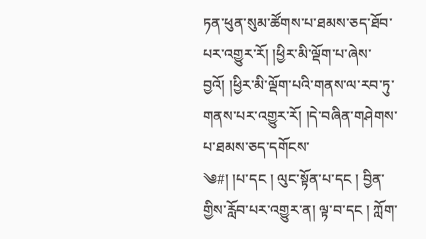ཏན་ཕུན་སུམ་ཚོགས་པ་ཐམས་ཅད་ཐོབ་པར་འགྱུར་རོ། །ཕྱིར་མི་ལྡོག་པ་ཞེས་བྱའོ། །ཕྱིར་མི་ལྡོག་པའི་གནས་ལ་རབ་ཏུ་གནས་པར་འགྱུར་རོ། །དེ་བཞིན་གཤེགས་པ་ཐམས་ཅད་དགོངས་
༄#། །པ་དང ། ལུང་སྟོན་པ་དང ། བྱིན་གྱིས་རློབ་པར་འགྱུར་ན། ལྟ་བ་དང ། ཀློག་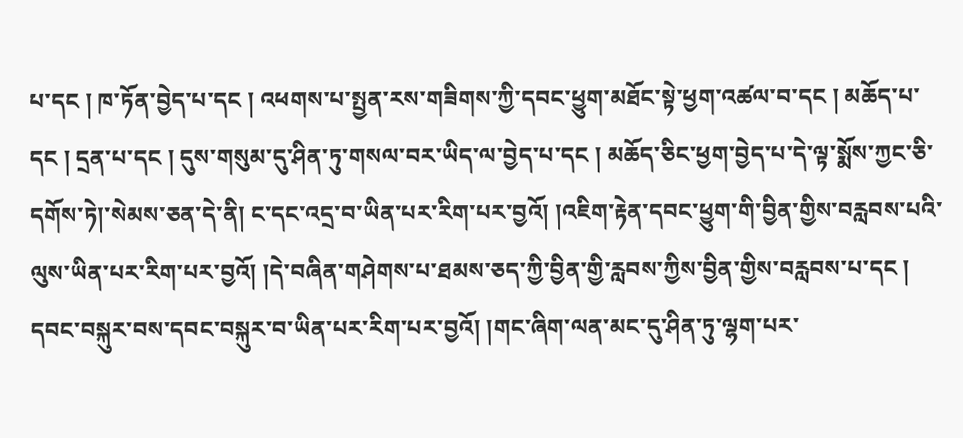པ་དང ། ཁ་ཏོན་བྱེད་པ་དང ། འཕགས་པ་སྤྱན་རས་གཟིགས་ཀྱི་དབང་ཕྱུག་མཐོང་སྟེ་ཕྱག་འཚལ་བ་དང ། མཆོད་པ་དང ། དྲན་པ་དང ། དུས་གསུམ་དུ་ཤིན་ཏུ་གསལ་བར་ཡིད་ལ་བྱེད་པ་དང ། མཆོད་ཅིང་ཕྱག་བྱེད་པ་དེ་ལྟ་སྨོས་ཀྱང་ཅི་དགོས་ཏེ།་སེམས་ཅན་དེ་ནི། ང་དང་འདྲ་བ་ཡིན་པར་རིག་པར་བྱའོ། །འཇིག་རྟེན་དབང་ཕྱུག་གི་བྱིན་གྱིས་བརླབས་པའི་ལུས་ཡིན་པར་རིག་པར་བྱའོ། །དེ་བཞིན་གཤེགས་པ་ཐམས་ཅད་ཀྱི་བྱིན་གྱི་རླབས་ཀྱིས་བྱིན་གྱིས་བརླབས་པ་དང ། དབང་བསྐུར་བས་དབང་བསྐུར་བ་ཡིན་པར་རིག་པར་བྱའོ། །གང་ཞིག་ལན་མང་དུ་ཤིན་ཏུ་ལྷག་པར་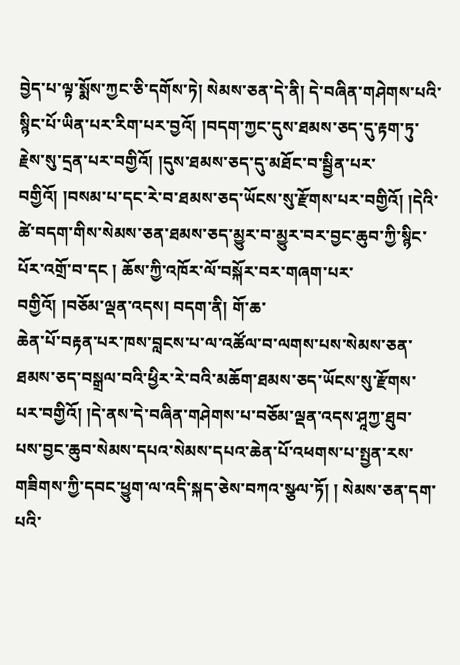བྱེད་པ་ལྟ་སྨོས་ཀྱང་ཅི་དགོས་ཏེ། སེམས་ཅན་དེ་ནི། དེ་བཞིན་གཤེགས་པའི་སྙིང་པོ་ཡིན་པར་རིག་པར་བྱའོ། །བདག་ཀྱང་དུས་ཐམས་ཅད་དུ་རྟག་ཏུ་རྗེས་སུ་དྲན་པར་བགྱིའོ། །དུས་ཐམས་ཅད་དུ་མཐོང་བ་སྦྱིན་པར་བགྱིའོ། །བསམ་པ་དང་རེ་བ་ཐམས་ཅད་ཡོངས་སུ་རྫོགས་པར་བགྱིའོ། །དེའི་ཚེ་བདག་གིས་སེམས་ཅན་ཐམས་ཅད་མྱུར་བ་མྱུར་བར་བྱང་ཆུབ་ཀྱི་སྙིང་པོར་འགྲོ་བ་དང ། ཆོས་ཀྱི་འཁོར་ལོ་བསྐོར་བར་གཞག་པར་བགྱིའོ། །བཅོམ་ལྡན་འདས། བདག་ནི། གོ་ཆ་
ཆེན་པོ་བརྟན་པར་ཁས་བླངས་པ་ལ་འཚོལ་བ་ལགས་པས་སེམས་ཅན་ཐམས་ཅད་བསྒྲལ་བའི་ཕྱིར་རེ་བའི་མཆོག་ཐམས་ཅད་ཡོངས་སུ་རྫོགས་པར་བགྱིའོ། །དེ་ནས་དེ་བཞིན་གཤེགས་པ་བཅོམ་ལྡན་འདས་ཤཱཀྱ་ཐུབ་པས་བྱང་ཆུབ་སེམས་དཔའ་སེམས་དཔའ་ཆེན་པོ་འཕགས་པ་སྤྱན་རས་གཟིགས་ཀྱི་དབང་ཕྱུག་ལ་འདི་སྐད་ཅེས་བཀའ་སྩལ་ཏོ། ། སེམས་ཅན་དག་པའི་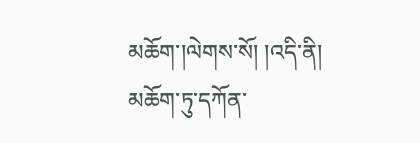མཆོག་།ལེགས་སོ། །འདི་ནི། མཆོག་ཏུ་དཀོན་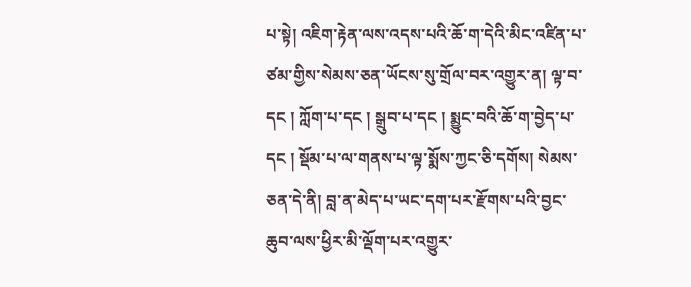པ་སྟེ། འཇིག་རྟེན་ལས་འདས་པའི་ཆོ་ག་དེའི་མིང་འཛིན་པ་ཙམ་གྱིས་སེམས་ཅན་ཡོངས་སུ་གྲོལ་བར་འགྱུར་ན། ལྟ་བ་དང ། ཀློག་པ་དང ། སྒྲུབ་པ་དང ། སྨྱུང་བའི་ཆོ་ག་བྱེད་པ་དང ། སྡོམ་པ་ལ་གནས་པ་ལྟ་སྨོས་ཀྱང་ཅི་དགོས། སེམས་ཅན་དེ་ནི། བླ་ན་མེད་པ་ཡང་དག་པར་རྫོགས་པའི་བྱང་ཆུབ་ལས་ཕྱིར་མི་ལྡོག་པར་འགྱུར་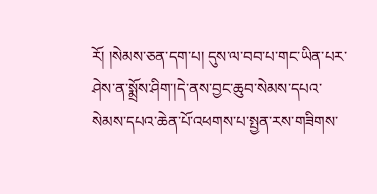རོ། །སེམས་ཅན་དག་པ། དུས་ལ་བབ་པ་གང་ཡིན་པར་ཤེས་ན་སྨྲོས་ཤིག་།དེ་ནས་བྱང་ཆུབ་སེམས་དཔའ་སེམས་དཔའ་ཆེན་པོ་འཕགས་པ་སྤྱན་རས་གཟིགས་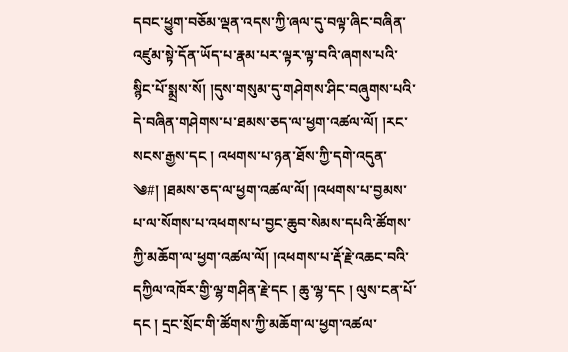དབང་ཕྱུག་བཅོམ་ལྡན་འདས་ཀྱི་ཞལ་དུ་བལྟ་ཞིང་བཞིན་འཛུམ་སྟེ་དོན་ཡོད་པ་རྣམ་པར་ལྟར་ལྟ་བའི་ཞགས་པའི་སྙིང་པོ་སྨྲས་སོ། །དུས་གསུམ་དུ་གཤེགས་ཤིང་བཞུགས་པའི་དེ་བཞིན་གཤེགས་པ་ཐམས་ཅད་ལ་ཕྱག་འཚལ་ལོ། །རང་སངས་རྒྱས་དང ། འཕགས་པ་ཉན་ཐོས་ཀྱི་དགེ་འདུན་
༄#། །ཐམས་ཅད་ལ་ཕྱག་འཚལ་ལོ། །འཕགས་པ་བྱམས་པ་ལ་སོགས་པ་འཕགས་པ་བྱང་ཆུབ་སེམས་དཔའི་ཚོགས་ཀྱི་མཆོག་ལ་ཕྱག་འཚལ་ལོ། །འཕགས་པ་རྡོ་རྗེ་འཆང་བའི་དཀྱིལ་འཁོར་གྱི་ལྷ་གཤིན་རྗེ་དང ། ཆུ་ལྷ་དང ། ལུས་ངན་པོ་དང ། དྲང་སྲོང་གི་ཚོགས་ཀྱི་མཆོག་ལ་ཕྱག་འཚལ་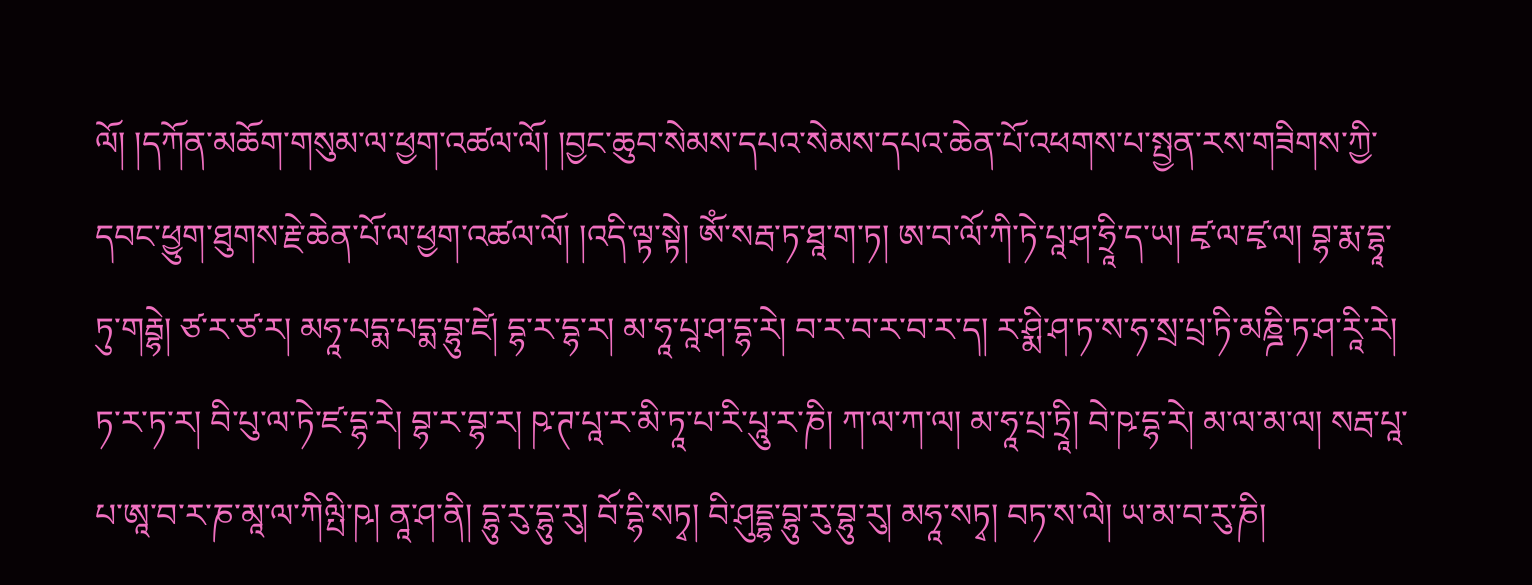ལོ། །དཀོན་མཆོག་གསུམ་ལ་ཕྱག་འཚལ་ལོ། །བྱང་ཆུབ་སེམས་དཔའ་སེམས་དཔའ་ཆེན་པོ་འཕགས་པ་སྤྱན་རས་གཟིགས་ཀྱི་དབང་ཕྱུག་ཐུགས་རྗེ་ཆེན་པོ་ལ་ཕྱག་འཚལ་ལོ། །འདི་ལྟ་སྟེ། ཨོཾ་སརྦ་ཏ་ཐཱ་ག་ཏ། ཨ་བ་ལོ་ཀི་ཏེ་པཱ་ཤ་ཧྲཱི་ད་ཡ། ཛྭ་ལ་ཛྭ་ལ། བྷ་རྨ་དྷཱ་ཏུ་གརྦྷེ། ཙ་ར་ཙ་ར། མཧཱ་པདྨ་པདྨ་བྷུ་ཛེ། དྷ་ར་དྷ་ར། མ་ཧཱ་པཱ་ཤ་དྷ་རེ། བ་ར་བ་ར་བ་ར་ད། ར་ཤྨི་ཤ་ཏ་ས་ཧ་སྲ་པྲ་ཏི་མཎྜི་ཏ་ཤ་རཱི་རེ། ཏ་ར་ཏ་ར། བི་པུ་ལ་ཏེ་ཛ་དྷ་རེ། བྷ་ར་བྷ་ར། ཥ་ཊ་པཱ་ར་མི་ཏཱ་པ་རི་པཱུ་ར་ཎི། ཀ་ལ་ཀ་ལ། མ་ཧཱ་པྲ་ཏྲཱི། བེ་ཥ་དྷ་རེ། མ་ལ་མ་ལ། སརྦ་པཱ་པ་ཨཱ་བ་ར་ཎ་མཱ་ལ་ཀིལྤི་ཥ། ནཱ་ཤ་ནི། དྷུ་རུ་དྷུ་རུ། བོ་དྷི་སཏྭ། བི་ཤུདྡྷ་བྷུ་རུ་བྷུ་རུ། མཧཱ་སཏྭ། བཏ་ས་ལེ། ཡ་མ་བ་རུ་ཎི།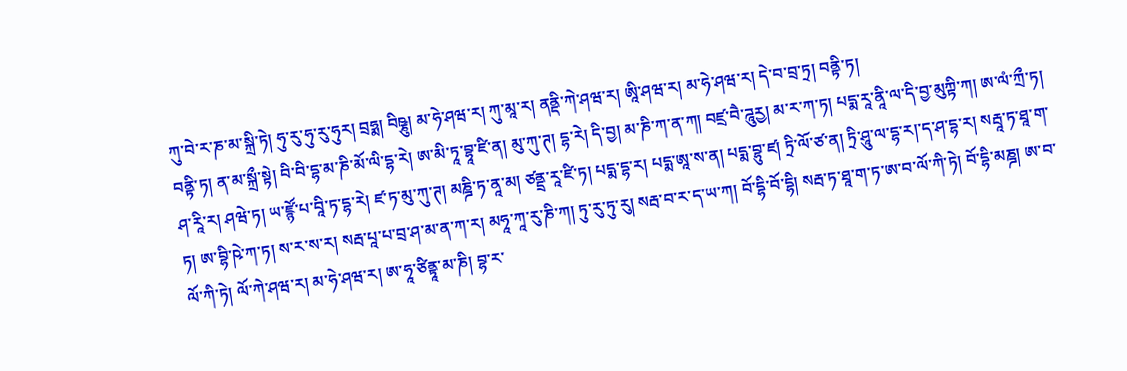ཀུ་བེ་ར་ཎ་མ་སྐྲི་ཏེ། ཧུ་རུ་ཧུ་རུ་ཧུར། བྲཧྨ། བིཥྞུ། མ་ཧེ་ཤཝ་ར། ཀུ་མཱ་ར། ནནྡི་ཀེ་ཤཝ་ར། ཨཱི་ཤཝ་ར། མ་ཧེ་ཤཝ་ར། དེ་བ་བྲ་ཏྲ། བནྟི་ཏ།
བནྟི་ཏ། ན་མ་སྐྲྀ་སྟེ། བི་བི་དྷ་མ་ཎི་མོ་ལི་དྷ་རེ། ཨ་མི་ཏཱ་བྷཱ་ཛི་ན། མུ་ཀུ་ཊ། དྷ་རེ། དི་བྱ། མ་ཎི་ཀ་ན་ཀ། བཛྲ་བཻ་ཌཱུརྱ། མ་ར་ཀ་ཏ། པདྨ་རཱ་ནཱི་ལ་དི་བྱ་མུཀྟི་ཀ། ཨ་ལཾ་ཀྲྀ་ཏ། ཤ་རཱི་ར། ཤཝེ་ཏ། ཡ་ཛྙོ་པ་བཱི་ཏ་དྷ་རེ། ཛ་ཏ་མུ་ཀུ་ཊ། མཎྜི་ཏ་ནཱ་མ། ཙནྡྲ་རཱ་ཛི་ཏ། པདྨ་དྷ་ར། པདྨ་ཨཱ་ས་ན། པདྨ་བྷུ་ཛ། ཏྲི་ལོ་ཙ་ན། ཏྲི་ཤཱུ་ལ་དྷ་ར།་ད་ཤ་དྷ་ར། སརྦཱ་ཏ་ཐཱ་ག་ཏ། ཨ་བྷི་ཥེ་ཀ་ཏ། ས་ར་ས་ར། སརྦ་པཱ་པ་བྲ་ཤ་མ་ན་ཀ་ར། མཧཱ་ཀཱ་རུ་ཎི་ཀ། ཏུ་རུ་ཏུ་རུ། སརྦ་བ་ར་ད་ཡ་ཀ། བོ་དྷི་བོ་དྷི། སརྦ་ཏ་ཐཱ་ག་ཏ་ཨ་བ་ལོ་ཀི་ཏེ། བོ་དྷི་མཎྜ། ཨ་བ་ལོ་ཀི་ཏེ། ལོ་ཀེ་ཤཝ་ར། མ་ཧེ་ཤཝ་ར། ཨ་ཧཱ་ཙིནྟཱ་མ་ཎི། བྷ་ར་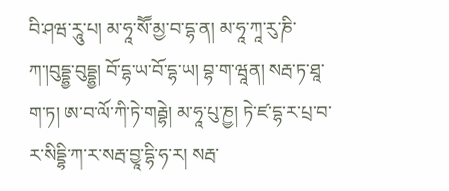བི་ཤཝ་རཱུ་པ། མ་ཧཱ་སཽ་མྱ་བ་དྷ་ན། མ་ཧཱ་ཀཱ་རུ་ཎི་ཀ་།བུདྡྷྱ་བུདྡྷྱ། བོ་དྷ་ཡ་བོ་དྷ་ཡ། བྷ་ག་ཝཱན། སརྦ་ཏ་ཐཱ་ག་ཏ། ཨ་བ་ལོ་ཀི་ཏེ་གརྦྷེ། མ་ཧཱ་པུ་ཎྱ། ཏེ་ཛ་དྷ་ར་པྲ་བ་ར་སིདྡྷི་ཀ་ར་སརྦ་བྱཱ་དྷི་ཧ་ར། སརྦ་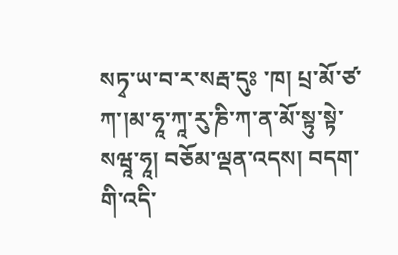སཏྭ་ཡ་བ་ར་སརྦ་དུཿ ་ཁ། པྲ་མོ་ཙ་ཀ་།མ་ཧཱ་ཀཱ་རུ་ཎི་ཀ་ན་མོ་སྟུ་སྟེ་སཝཱ་ཧཱ། བཅོམ་ལྡན་འདས། བདག་གི་འདི་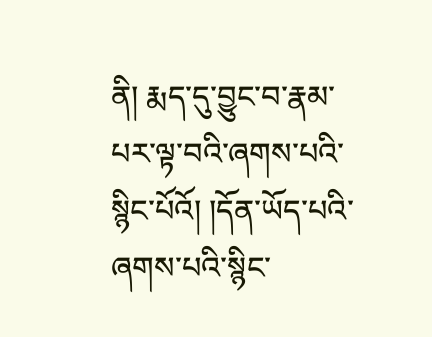ནི། རྨད་དུ་བྱུང་བ་རྣམ་པར་ལྟ་བའི་ཞགས་པའི་སྙིང་པོའོ། །དོན་ཡོད་པའི་ཞགས་པའི་སྙིང་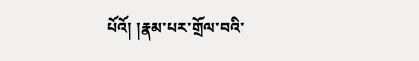པོའོ། །རྣམ་པར་གྲོལ་བའི་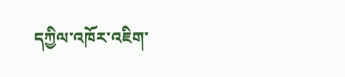དཀྱིལ་འཁོར་འཇིག་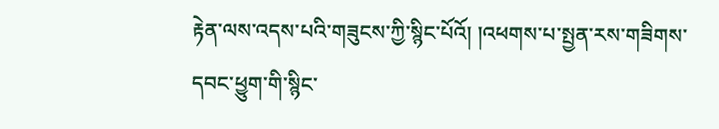རྟེན་ལས་འདས་པའི་གཟུངས་ཀྱི་སྙིང་པོའོ། །འཕགས་པ་སྤྱན་རས་གཟིགས་དབང་ཕྱུག་གི་སྙིང་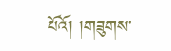པོའོ། །གཟུགས་